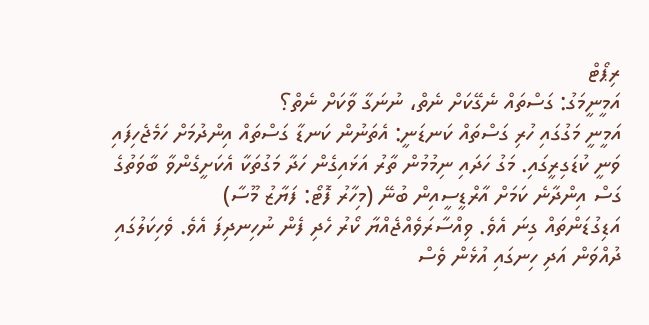ރިޕޯޓް
އަމީނީމަގު: ގަސްތައް ނެގޭކަށް ނެތް، ނުނަގާ ވާކަށް ނެތް؟
އަމީނީ މަގުގައި ހުރި ގަސްތައް ކަނޑަނީ: އެތަނުން ކަނޑާ ގަސްތައް އިންދުމަށް ހަމެޖެހިފައި ވަނީ ކުޑަގިރީގައި. މަގު ހަދައި ނިމުމުން ތާރު އަޅައިގެން ހަދާ މަގުތަކާ އެކަށީގެންވާ ބާވަތުގެ ގަސް އިންދާނެ ކަމަށް އާރްޑީސީއިން ބުނޭ (މިހާރު ފޮޓޯ: ފަޔާޒު މޫސާ)
އަޑިގުޑަންތައް ގިނަ އެވެ. ވިއްސާރަވެއްޖެއްޔާ ކޯރު ހެދި ފެން ނުހިނދިފަ އެވެ. ވެހިކަލުގައި ދުއްވަން އަދި ހިނގައި އުޅެން ވެސް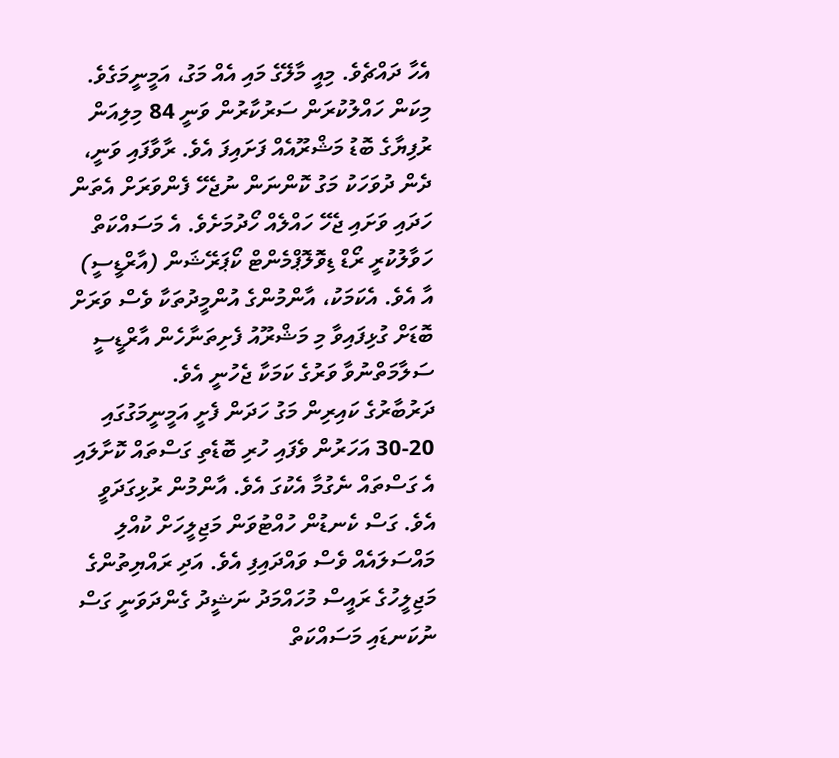އެހާ ދައްޗެވެ. މިއީ މާލޭގެ މައި އެއް މަގު، އަމީނީމަގެވެ.
މިކަން ހައްލުކުރަން ސަރުކާރުން ވަނީ 84 މިލިއަން ރުފިޔާގެ ބޮޑު މަޝްރޫއެއް ފަށައިފަ އެވެ. ރާވާފައި ވަނީ، ދެން ދުވަހަކު މަގު ކޮންނަން ނުޖެހޭ ފެންވަރަށް އެތަން ހަދައި ވަށައި ޖެހޭ ހައްލެއް ހޯދުމަށެވެ. އެ މަސައްކަތް ހަވާލުކުރީ ރޯޑް ޑިވޮލޮޕްމެންޓް ކޯޕަރޭޝަން (އާރްޑީސީ) އާ އެވެ. އެކަމަކު، އާންމުންގެ އުންމީދުތަކާ ވެސް ވަރަށް ބޮޑަށް ގުޅިފައިވާ މި މަޝްރޫއު ފެށިތަނާހެން އާރްޑީސީ ސަލާމަތްނުވާ ވަރުގެ ކަމަކާ ޖެހުނީ އެވެ.
ދަރުބާރުގެ ކައިރިން މަގު ހަދަން ފެށީ އަމީނީމަގުގައި 20-30 އަހަރުން ވެފައި ހުރި ބޮޑެތި ގަސްތައް ކޮށާލައި އެ ގަސްތައް ނެގުމާ އެކުގަ އެވެ. އާންމުން ރުޅިގަދަވީ އެވެ. ގަސް ކެނޑުން ހުއްޓުވަން މަޖިލީހަށް ކުއްލި މައްސަލައެއް ވެސް ވައްދައިފި އެވެ. އަދި ރައްޔިތުންގެ މަޖިލީހުގެ ރައީސް މުހައްމަދު ނަޝީދު ގެންދަވަނީ ގަސް ނުކަނޑައި މަސައްކަތް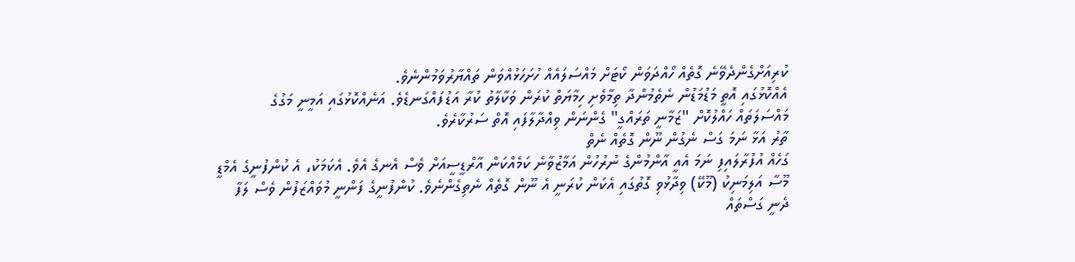ކުރިއަށްގެންދެވޭނެ ގޮތެއް ހޯއްދަވަން ކޯޓަށް މައްސަލައެއް ހުށަހަޅުއްވަން ތައްޔާރުވަމުންނެވެ.
އެއްކޮޅުގައި އޮތީ މަޑުމަޑުން ނެތެމުންދާ ތިމާވެށި ހިމާޔަތް ކުރަން ވަކާލާތު ކުރާ އަޑުފައްގަނޑެވެ. އަނެއްކޮޅުގައި އަމީނީ މަގުގެ މައްސަލަތައް ހައްލުކޮށް "ޒަމާނީ ތަރައްގީ" ގެންނަން ވިއްދާލާފައި އޮތް ސަރުކާރެވެ.
ތާރު އަޅާ ނަމަ ގަސް ނެގުން ނޫން ގޮތެއް ނެތް
ގަހެއް އުފުރާލައިފި ނަމަ އެއީ އާންމުންގެ ނުރުހުން އަމާޒުވާނެ ކަމެއްކަން އާރްޑީސީއަށް ވެސް އެނގެ އެވެ. އެކަމަކު، އެ ކުންފުނީގެ އެމްޑީ މޫސާ އަލިމަނިކު (މޫކޭ) ވިދާޅުވި ގޮތުގައި އެކަން ކުރަނީ އެ ނޫން ގޮތެއް ނެތިގެންނެވެ. ކުންފުނީގެ ފަންނީ މުވައްޒަފުން ވެސް ލަފާ ދެނީ ގަސްތައް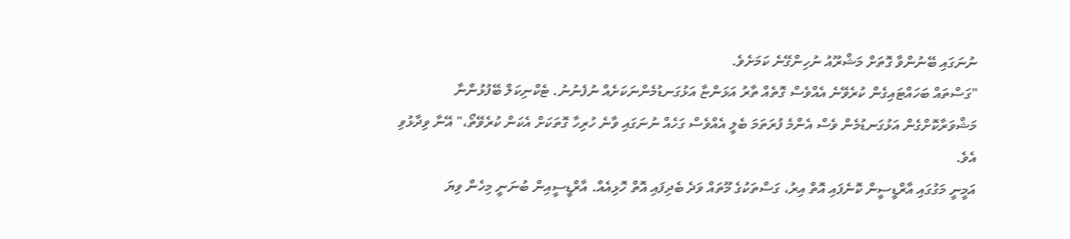ނުނަގައި ބޭނުންވާ ގޮތަށް މަޝްރޫއު ނުހިންގޭނެ ކަމަށެވެ.
"ގަސްތައް ބަހައްޓައިގެން ކުރެވޭނެ އެއްވެސް ގޮތެއް ތާރު އަޅަންޏާ އަޅުގަނޑުމެންނަކަށެއް ނުފެނުނު. ޓެކްނިކަލް ބޭފުޅުންނާ މަޝްވަރާކޮށްގެން އަޅުގަނޑުމެން ވެސް އެންމެ ފުރަތަމަ ބެލީ އެއްވެސް ގަހެއް ނުނަގައި ވާނެ ހުރިހާ ގޮތަކަށް އެކަން ކުރެވޭތޯ،" އޭނާ ވިދާޅުވި އެވެ.
އަމީނީ މަގުގައި އާރްޑީސީން ކޮނެފައި އޮތް އިރު، ގަސްތަކުގެ މޫތައް ވަދެ ބެދިފައި އޮތް ހޮޅިއެއް. އާރްޑީސީއިން ބުނަނީ މިހެން ވިޔަ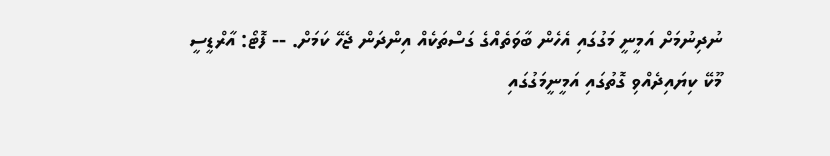ނުދިނުމަށް އަމީނީ މަގުގައި އެހެން ބާވަތެއްގެ ގަސްތަކެއް އިންދަން ޖެހޭ ކަމަށް. -- ފޮޓޯ: އާރްޑީސީ
މޫކޭ ކިޔައިދެއްވި ގޮތުގައި އަމީނީމަގުގައި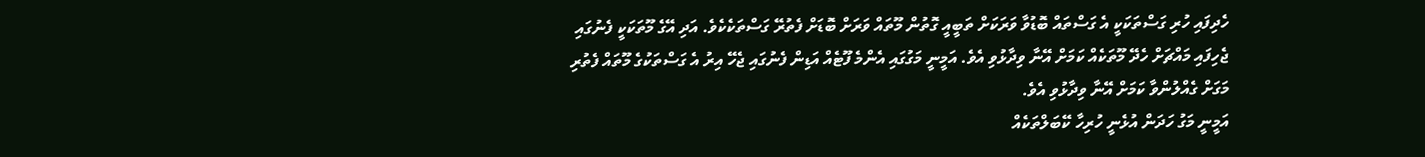ހެދިފައި ހުރި ގަސްތަކަކީ އެ ގަސްތައް ބޮޑުވާ ވަރަކަށް ތަބީއީ ގޮތުން މޫތައް ވަރަށް ބޮޑަށް ފެތުރޭ ގަސްތަކެކެވެ. އަދި އޭގެ މޫތަކަކީ ފެނުގައި ޖެހިފައި މައްޗަށް ހެދޭ މޫތަކެއް ކަމަށް އޭނާ ވިދާޅުވި އެވެ. އަމީނީ މަގުގައި އެންމެ ފޫޓެއް އަޑިން ފެނުގައި ޖެހޭ އިރު އެ ގަސްތަކުގެ މޫތައް ފެތުރި މަގަށް ގެއްލުންވާ ކަމަށް އޭނާ ވިދާޅުވި އެވެ.
އަމީނީ މަގު ހަދަން އުޅެނީ ހުރިހާ ކޭބަލްތަކެއް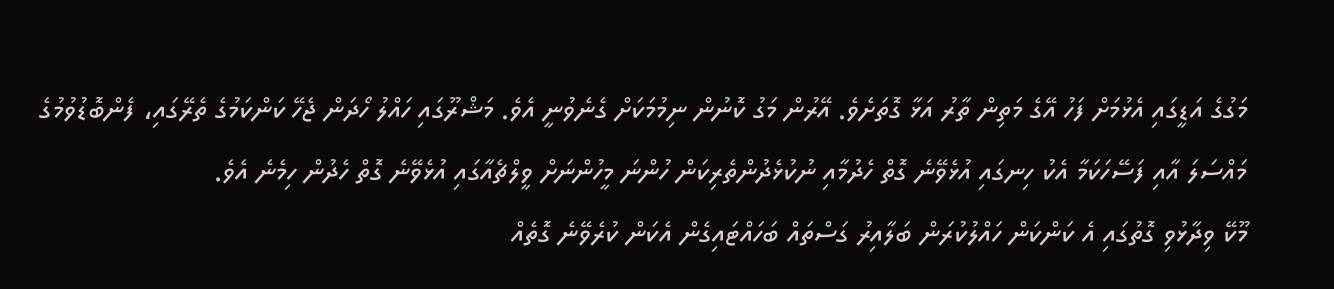މަގުގެ އަޑީގައި އެޅުމަށް ފަހު އޭގެ މަތިން ތާރު އަޅާ ގޮތަށެވެ. އޭރުން މަގު ކޮނުން ނިމުމަކަށް ގެނެވުނީ އެވެ. މަޝްރޫގައި ހައްލު ހޯދަން ޖެހޭ ކަންކަމުގެ ތެރޭގައި، ފެންބޮޑުވުމުގެ މައްސަލަ އާއި ފަސޭހަކަމާ އެކު ހިނގައި އުޅެވޭނެ ގޮތް ހެދުމާއި ނުކުޅެދުންތެރިކަން ހުންނަ މީހުންނަށް ވީލްޗެއާގައި އުޅެވޭނެ ގޮތް ހެދުން ހިމެނެ އެވެ.
މޫކޭ ވިދާޅުވި ގޮތުގައި އެ ކަންކަން ހައްލުކުރަން ބަލާއިރު ގަސްތައް ބަހައްޓައިގެން އެކަން ކުރެވޭނެ ގޮތެއް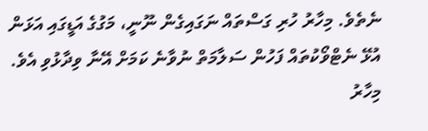ނެތެވެ. މިހާރު ހުރި ގަސްތައް ނަގައިގެން ނޫނީ، މަގުގެ އަޑީގައި އަޅަން އުޅޭ ނެޓްވޯކުތައް ފަހުން ސަލާމަތް ނުވާނެ ކަމަށް އޭނާ ވިދާޅުވި އެވެ. މިހާރު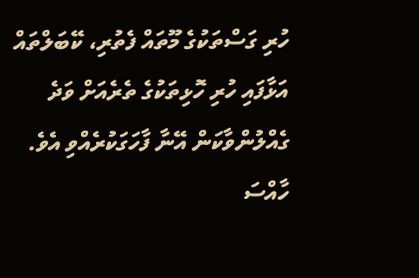ހުރި ގަސްތަކުގެ މޫތައް ފެތުރި، ކޭބަލްތައް އަޅާފައި ހުރި ހޮޅިތަކުގެ ތެރެއަށް ވަދެ ގެއްލުންވާކަން އޭނާ ފާހަގަކުރެއްވި އެވެ.
ހާއްސަ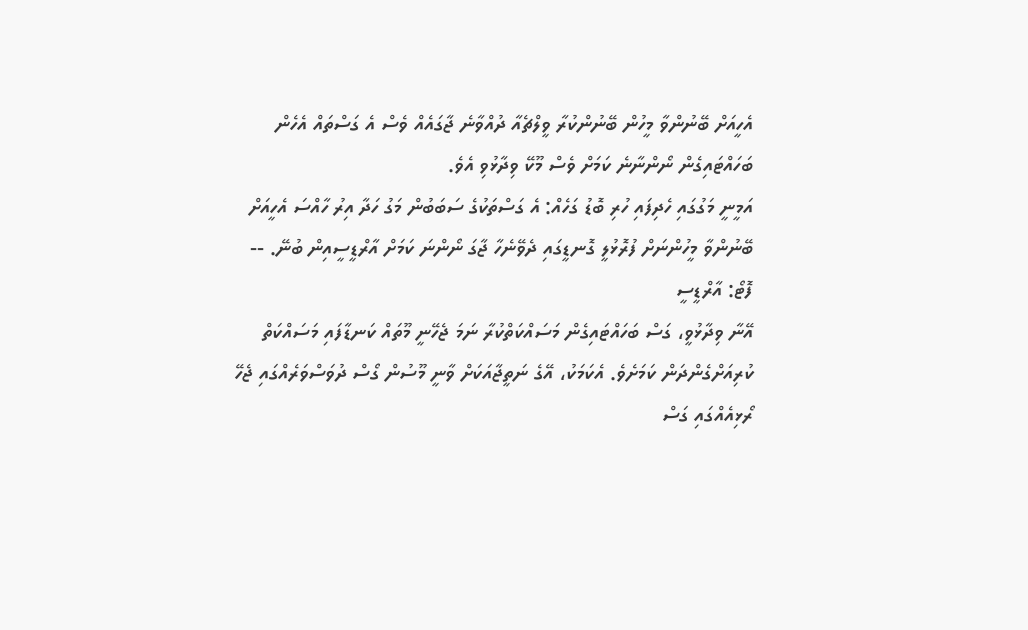އެހީއަށް ބޭނުންވާ މީހުން ބޭނުންކުރާ ވީލްޗެއާ ދުއްވާނެ ޖާގައެއް ވެސް އެ ގަސްތައް އެހެން ބަހައްޓައިގެން ނޯންނާނެ ކަމަށް ވެސް މޫކޭ ވިދާޅުވި އެވެ.
އަމީނީ މަގުގައި ހެދިފައި ހުރި ބޮޑު ގަހެއް: އެ ގަސްތަކުގެ ސަބަބުން މަގު ހަދާ އިރު ހާއްސަ އެހީއަށް ބޭނުންވާ މީހުންނަށް ފުރޮޅުލީ ގޮނޑީގައި ދެވޭނެހާ ޖާގަ ނޯންނަ ކަމަށް އާރްޑީސީއިން ބުނޭ. -- ފޮޓޯ: އާރްޑީސީ
އޭނާ ވިދާޅުވީ، ގަސް ބަހައްޓައިގެން މަސައްކަތްކުރާ ނަމަ ޖެހޭނީ މޫތައް ކަނޑާފައި މަސައްކަތް ކުރިއަށްގެންދަން ކަމަށެވެ. އެކަމަކު، އޭގެ ނަތީޖާއަކަށް ވާނީ މޫސުން ގޯސް ދުވަސްވަރެއްގައި ޖެހޭ ރޯޅިއެއްގައި ގަސް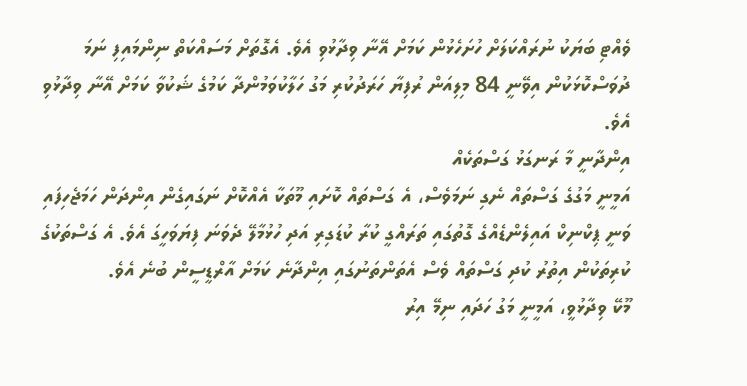ވެއްޓި ބަޔަކު ނުރައްކަލަށް ހުށަހެޅުން ކަމަށް އޭނާ ވިދާޅުވި އެވެ. އެގޮތަށް މަސައްކަތް ނިންމައިފި ނަމަ ދުވަސްކޮޅަކުން އިވޭނީ 84 މިލިއަން ރުފިޔާ ހަރަދުކުރި މަގު ހަލާކުވަމުންދާ ކަމުގެ ޝަކުވާ ކަމަށް އޭނާ ވިދާޅުވި އެވެ.
އިންދާނީ މާ ރަނގަޅު ގަސްތަކެއް
އަމީނީ މަގުގެ ގަސްތައް ނެގި ނަމަވެސް، އެ ގަސްތައް ކޮށައި މޫތަކާ އެއްކޮށް ނަގައިގެން އިންދަން ހަމަޖެހިފައި ވަނީ ޕިކްނިކް އައިލެންޑެއްގެ ގޮތުގައި ތަރައްގީ ކުރާ ކުޑަގިރި އަދި ހުޅުމާލޭ ދެވަނަ ފިޔަވަހީގަ އެވެ. އެ ގަސްތަކުގެ ކުރިތަކުން އިތުރު ކުދި ގަސްތައް ވެސް އެތަންތަނުގައި އިންދާނެ ކަމަށް އާރްޑީސީން ބުނެ އެވެ.
މޫކޭ ވިދާޅުވީ، އަމީނީ މަގު ހަދައި ނިމޭ އިރު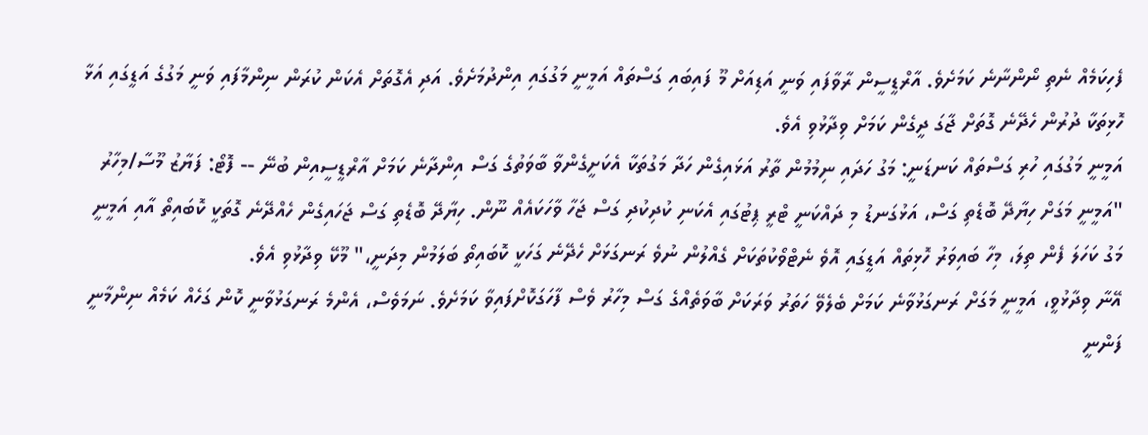ފެހިކަމެއް ނެތި ނޯންނާނެ ކަމަށެވެ. އާރްޑީސީން ރާވާފައި ވަނީ އަޑިއަށް މޫ ފައިބައި ގަސްތައް އަމީނީ މަގުގައި އިންދުމަށެވެ. އަދި އެގޮތަށް އެކަން ކުރަން ނިންމާފައި ވަނީ މަގުގެ އަޑީގައި އަޅާ ހޮޅިތަކާ ދުރުން ހެދޭނެ ގޮތަށް ޖާގަ ދީގެން ކަމަށް ވިދާޅުވި އެވެ.
އަމީނީ މަގުގައި ހުރި ގަސްތައް ކަނޑަނީ: މަގު ހަދައި ނިމުމުން ތާރު އަޅައިގެން ހަދާ މަގުތަކާ އެކަށީގެންވާ ބާވަތުގެ ގަސް އިންދާނެ ކަމަށް އާރްޑީސީއިން ބުނޭ -- ފޮޓޯ: ފަޔާޒު މޫސާ/މިހާރު
"އަމީނީ މަގަށް ހިޔާދޭ ބޮޑެތި ގަސް، އަޅުގަނޑު މި ދައްކަނީ ޓްރީ ޕިޓުގައި އެކަނި ކުދިކުދި ގަސް ޖަހާ ވާހަކައެއް ނޫން. ހިޔާދޭ ބޮޑެތި ގަސް ޖަހައިގެން ހެއްދޭނެ ގޮތަކީ ކޮބައިތޯ އާއި އަމީނީ މަގު ކަހަލަ ފެން ތިލަ، މިހާ ބައިވަރު ހޮޅިތައް އަޑީގައި އޮވެ ނެޓްވޯކުތަކަށް ގެއްލުން ނުވެ ރަނގަޅަށް ހެދޭނެ ގަހަކީ ކޮބައިތޯ ބަލަމުން މިދަނީ،" މޫކޭ ވިދާޅުވި އެވެ.
އޭނާ ވިދާޅުވީ، އަމީނީ މަގަށް ރަނގަޅުވާނެ ކަމަށް ބެލެވޭ ހަތަރު ވަރަކަށް ބާވަތެއްގެ ގަސް މިހާރު ވެސް ފާހަގަކޮށްފައިވާ ކަމަށެވެ. ނަމަވެސް، އެންމެ ރަނގަޅުވާނީ ކޮން ގަހެއް ކަމެއް ނިންމާނީ ފަންނީ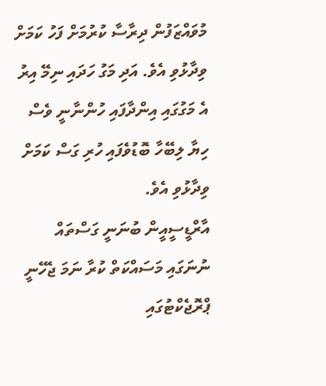މުވައްޒަފުން ދިރާސާ ކުރުމަށް ފަހު ކަމަށް ވިދާޅުވި އެވެ. އަދި މަގު ހަދައި ނިމޭ އިރު އެ މަގުގައި އިންދާފައި ހުންނާނީ ވެސް ހިޔާ ލިބޭހާ ބޮޑުވެފައި ހުރި ގަސް ކަމަށް ވިދާޅުވި އެވެ.
އާރްޑީސީއީން ބުނަނީ ގަސްތައް ނުނަގައި މަސައްކަތް ކުރާ ނަމަ ޖެހޭނީ ޕްރޮޖެކްޓުގައި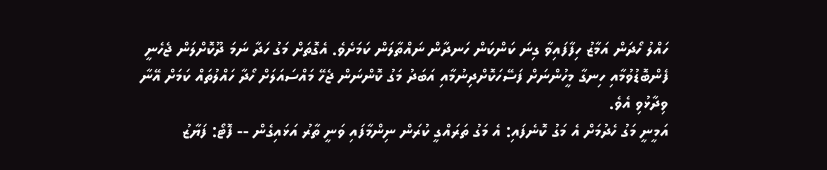ހައްލު ހޯދަން އަމާޒު ހިފާފައިވާ ގިނަ ކަންކަން ހަނދާން ނައްތާލަން ކަމަށެވެ. އެގޮތަށް މަގު ހަދާ ނަމަ ދޫކޮށްލަން ޖެހެނީ ފެންބޮޑުވުމާއި ހިނގާ މީހުންނަށް ފަސޭހަކޮށްދިނުމާއި އަބަދު މަގު ކޮންނަން ޖެހޭ މައްސައަލަށް ހޯދާ ހައްލުތައް ކަމަށް އޭނާ ވިދާޅުވި އެވެ.
އަމީނީ މަގު ހެދުމަށް އެ މަގު ކޮނެފައި: އެ މަގު ތަރައްގީ ކުރަން ނިންމާފައި ވަނީ ތާރު އަޅައިގެން -- ފޮޓޯ: ފަޔާޒު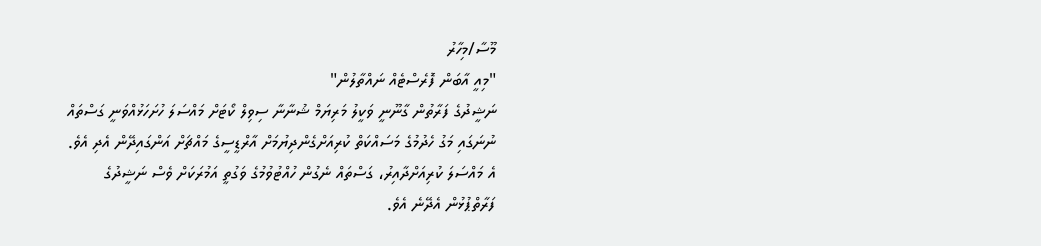މޫސާ/މިހާރު
"މިއީ އާބަން ފޮރެސްޓެއް ނައްތާލުން"
ނަޝީދުގެ ފަރާތުން ގާނޫނީ ވަކީލު މަރިޔަމް ޝުނާނާ ސިވިލް ކޯޓަށް މައްސަލަ ހުށަހަޅުއްވަނީ ގަސްތައް ނުނަގައި މަގު ހެދުމުގެ މަސައްކަތް ކުރިއަށްގެންދިޔުމަށް އާރްޑީސީގެ މައްޗަށް އަންގައިދޭން އެދި އެވެ. އެ މައްސަލަ ކުރިއަށްދާއިރު، ގަސްތައް ނެގުން ހުއްޓުވުމުގެ ވަގުތީ އަމުރަކަށް ވެސް ނަޝީދުގެ ފަރާތްޕުޅުން އެދޭނެ އެވެ.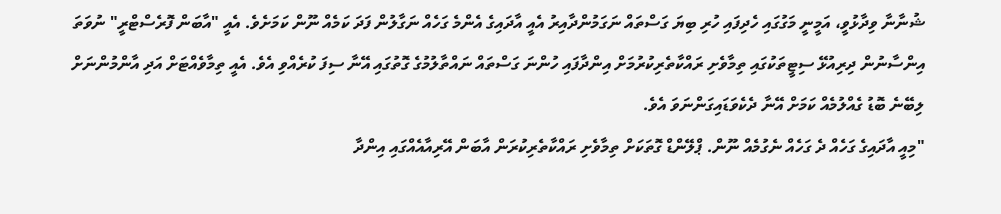ޝުނާނާ ވިދާޅުވީ، އަމީނީ މަގުގައި ހެދިފައި ހުރި ބިޔަ ގަސްތައް ނަގަމުންދާއިރު އެއީ އާދައިގެ އެންމެ ގަހެއް ނަގާލުން ފަދަ ކަމެއް ނޫން ކަމަށެވެ. އެއީ "އާބަން ފޮރެސްޓްރީ" ނުވަތަ އިންސާނުން ދިރިއުޅޭ ސިޓީތަކުގައި ތިމާވެށި ރައްކާތެރިކުރުމަށް އިންދާފައި ހުންނަ ގަސްތައް ނައްތާލުމުގެ ގޮތުގައި އޭނާ ސިފަ ކުރެއްވި އެވެ. އެއީ ތިމާވެއްޓަށް އަދި އާންމުންނަށް ލިބޭނެ ބޮޑު ގެއްލުމެއް ކަމަށް އޭނާ ދެކެވަޑައިގަންނަވަ އެވެ.
"މިއީ އާދައިގެ ގަހެއް ދެ ގަހެއް ނެގުމެއް ނޫން. ޕްލޭންޑް ގޮތަކަށް ތިމާވެށި ރައްކާތެރިކުރަން އާބަން އޭރިއާއެއްގައި އިންދާ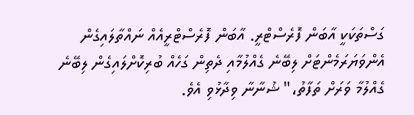ގަސްތަކަކީ އާބަން ފޮރެސްޓްރީ. އާބަން ފޮރެސްޓްރީއެއް ނައްތާލައިގެން އެންވަޔަރަމެންޓަށް ލިބޭނެ ގެއްލުމާއި ދެތިން ގަހެއް ބުރިކޮށްލައިގެން ލިބޭނެ ގެއްލުމާ ވަރަށް ތަފާތު،" ޝުނާނާ ވިދާޅުވި އެވެ.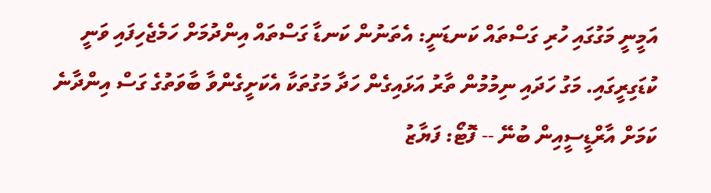އަމީނީ މަގުގައި ހުރި ގަސްތައް ކަނޑަނީ: އެތަނުން ކަނޑާ ގަސްތައް އިންދުމަށް ހަމެޖެހިފައި ވަނީ ކުޑަގިރީގައި. މަގު ހަދައި ނިމުމުން ތާރު އަޅައިގެން ހަދާ މަގުތަކާ އެކަށީގެންވާ ބާވަތުގެ ގަސް އިންދާނެ ކަމަށް އާރްޑީސީއިން ބުނޭ -- ފޮޓޯ: ފަޔާޒު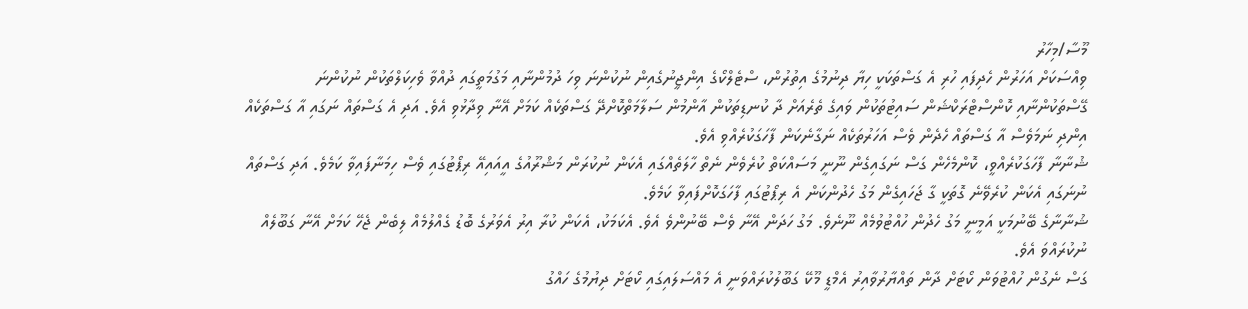މޫސާ/މިހާރު
ވިއްސަކަށް އަހަރުން ހެދިފައި ހުރި އެ ގަސްތަކަކީ ހިޔާ ދިނުމުގެ އިތުރުން، ސްޓެލްކޯގެ އިންޖީނުގެއިން ނުކުންނަ ވިހަ ދުމުންނާއި މަގުމަތީގައި ދުއްވާ ވެހިކަލްތަކުން ނުކުންނަ ގޭސްތަކުންނާއި ކޮންސްޓްރަކްޝަން ސައިޓުތަކުން ވައިގެ ތެރެއަށް ދާ ކުނޑިތަކުން އާންމުން ސަލާމަތްކޮށްދޭ ގަސްތަކެއް ކަމަށް އޭނާ ވިދާޅުވި އެވެ. އަދި އެ ގަސްތައް ނަގައި އާ ގަސްތަކެއް އިންދި ނަމަވެސް އާ ގަސްތައް ހެދެން ވެސް އަހަރުތަކެއް ނަގާނެކަން ފާހަގަކުރެއްވި އެވެ.
ޝުނާނާ ފާހަގަކުރެއްވީ، ކޮންމެހެން ގަސް ނަގައިގެން ނޫނީ މަސައްކަތް ކުރެވެން ނެތް ހާލަތެއްގައި އެކަން ނުކުރަން މަޝްރޫއުގެ އީއައިއޭ ރިޕޯޓުގައި ވެސް ހިމަނާފައިވާ ކަމެވެ. އަދި ގަސްތައް ނުނަގައި އެކަން ކުރެވޭނެ ގޮތަކީ ގާ ޖަހައިގެން މަގު ހެދުންކަން އެ ރިޕޯޓުގައި ފާހަގަކޮށްފައިވާ ކަމެވެ.
ޝުނާނާގެ ބޭނުމަކީ އަމީނީ މަގު ހެދުން ހުއްޓުވުމެއް ނޫނެވެ. މަގު ހަދަން އޭނާ ވެސް ބޭނުންވެ އެވެ. އެކަމަކު، އެކަން ކުރާ އިރު އެވަރުގެ ބޮޑު ގެއްލުމެއް ލިބެން ޖެހޭ ކަމަށް އޭނާ ގަބޫލެއް ނުކުރައްވަ އެވެ.
ގަސް ނެގުން ހުއްޓުވަން ކޯޓަށް ދާން ތައްޔާރުވާއިރު އެމްޑީ މޫކޭ ގަބޫލުކުރައްވަނީ އެ މައްސަލައިގައި ކޯޓަށް ދިޔުމުގެ ހައްގު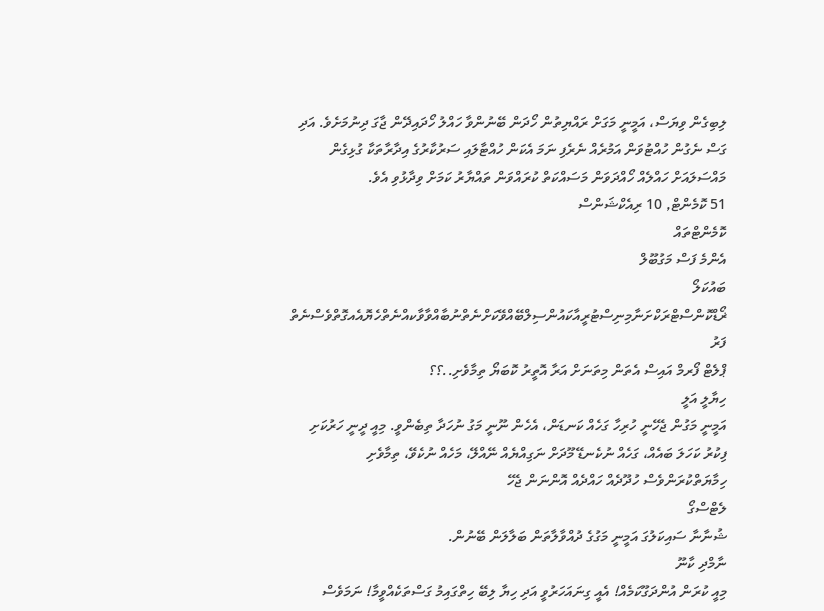ލިބިގެން ވިޔަސް، އަމީނީ މަގަށް ރައްޔިތުން ހޯދަން ބޭނުންވާ ހައްލު ހޯދައިދޭން ޖާގަ ދިނުމަށެވެ. އަދި ގަސް ނެގުން ހުއްޓުވަން އަމުރެއް ނެރެފި ނަމަ އެކަން ހުއްޓާލައި ސަރުކާރުގެ އިދާރާތަކާ ގުޅިގެން މައްސަލައަށް ހައްލެއް ހޯއްދަވަން މަސައްކަތް ކުރައްވަން ތައްޔާރު ކަމަށް ވިދާޅުވި އެވެ.
51 ކޮމެންޓް, 10 ރިއެކްޝަންސް
ކޮމެންޓްތައް
އެންމެ ފަސް މަގުބޫލް
ބައުކަލޯ
ޜޯޑްކޮންސްޓްރަކްށަނާމިނިސްޓުރީއާކައުންސިލްބޭއްވޭކަށްނެތްނުބާއްވާވާކއްނެތްހެޔޮއެއގޮތްވެސްނެތް
ފަރު
ޕްލެޓް ފޯރމް އައިސް އެތަން މިތަނަށް އަރާ އޮތީރު ކޮބަޔޯ ތިމާވެށި..؟؟
ހިޔާލީ އަލީ
އަމީނީ މަގުން ޖެހޭނީ ހުރިހާ ގަހެއް ކަނޑަން، އެހެން ނޫނީ މަގު ނުހަދާ ތިބެންވީ. މިއީ ދީނީ ހަރުކަށި ފިކުރު ކަހަލަ ބައެއް، ގަހެއް ނުކެނޑޭ މޫދަށް ނަގިއްޔެއް ނޭއްލޭ، މަހެއް ނުކެވޭ، ތިމާވެށި ހިމާޔަތްކުރަންވެސް ހުދޫދެއް ހައްދެއް އޮންނަން ޖެހޭ
ލެޓްސްގޯ
ޝުނާނާ ސައިކަލުގަ އަމީނީ މަގުގެ ދުއްވާލާތަން ބަލާލަން ބޭނުން.
ނާމްދި ކާނޫ
މިއީ ކުރަން އުންދަގޫކަމެއް! އެއީ ގިނައަހަރުވީ އަދި ހިޔާ ލިބޭ ހިތްގައިމު ގަސްތަކެއްވީމާ! ނަމަވެސް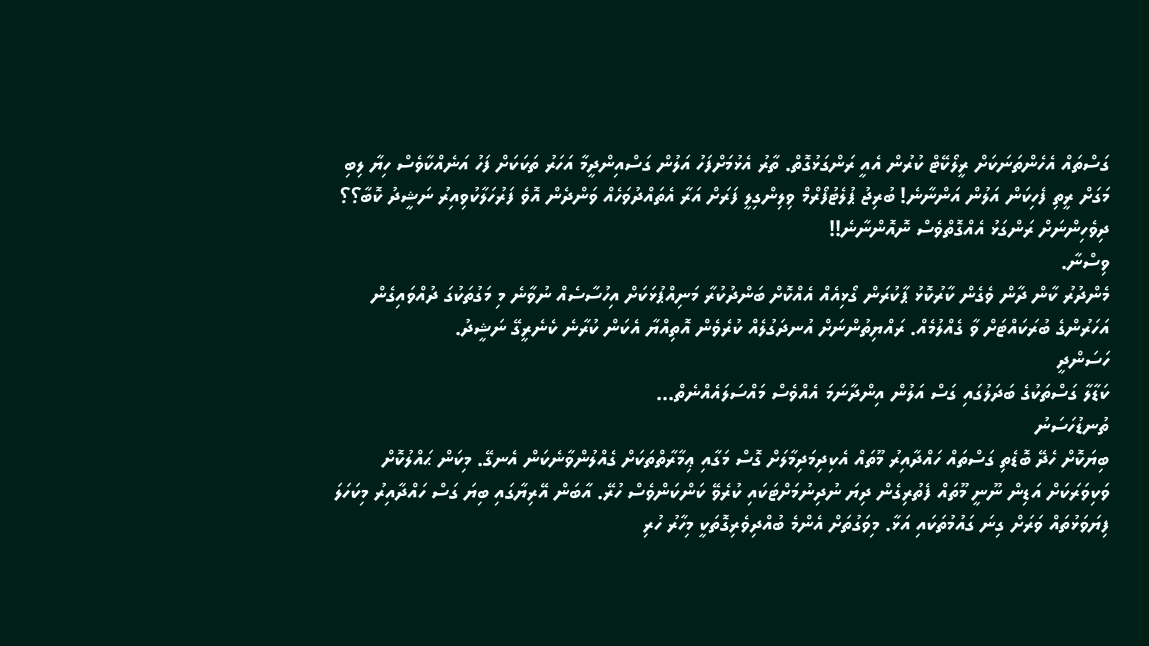ގަސްތައް އެހެންތަނަކަށް ރީލޯކޭޓް ކުރުން އެއީ ރަންގަޅުގޮތް. ތާރު އެޅުމަށްފަހު އަލުން ގަސްއިންދީމާ އަހަރު ތަކަކަށް ފަހު އަނެއްކާވެސް ހިޔާ ލިބި މަގަށް ރީތި ފެހިކަން އަލުން އަންނާނެ! ބުރިޖު ޕުލެޓުފޯރްމް ވިލިންގިލީ ފަރަށް އަރާ އެތައްދުވަހެއް ވަންދެން އޮވެ ފަރުހަލާކުވިއިރު ނަޝީދު ކޮބާ؟؟ ދިވެހިންނަށް ރަންގަޅު އެއްގޮތްވެސް ނޮއޮންނާނެ!!
ވިސްނާ.
މެންދުރު ކާން ދާން ވެގެން ކާރުކޮޅު ޕާކުރަން ގޯޅިއެއް އެއްކޮށް ބަންދުކުރާ މަނިއްޕުޅަކަށް އިހުސާސެއް ނުވާނެ މި މަގުތަކުގަ ދުއްވައިގެން އަހަރުންގެ ބުރަކައްޓަށް ވާ ގެއްލުމެއް. ރައްޔިތުންނަށް އުނދަގުލެއް ކުރެވެން އޮތިއްޔާ އެކަން ކުރާނެ ކެނެރީގޭ ނަޝީދު.
ހަސަންދީ
ކަޑާލާ ގަސްތަކުގެ ބަދަލުގައި ގަސް އަލުން އިންދާނަމަ އެއްވެސް މައްސަލައެއްނެތް...
ތުނޑުހަސަނު
ބިޔަކޮށް ހެދޭ ބޮޑެތި ގަސްތައް ހައްދާއިރު މޫތައް އެކިދިމަދިމާލަށް ގޮސް މަގާއި ޢިމާރާތްތަކަށް ގެއްލުންވާނެކަން އެނގޭ. މިކަން ޙައްލުކޮށް ވަކިވަރަކަށް އަޑިން ނޫނީ މޫތައް ފެތުރިގެން ދިޔަ ނުދިނުމަށްޓަކައި ކުރެވޭ ކަންކަންވެސް ހުރޭ. އާބަން އޭރިޔާގައި ބިޔަ ގަސް ހައްދާއިރު މިކަހަލަ ފިޔަވަޅުތައް ވަރަށް ގިނަ ގައުމުތަކައި އަޅާ. މިވަގުތަށް އެންމެ ބުއްދިވެރިގޮތަކީ މިހާރު ހުރި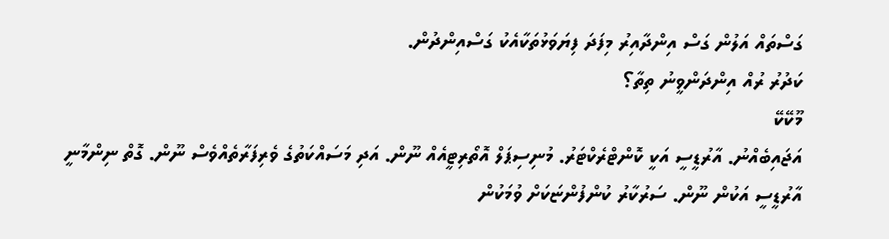ގަސްތައް އަލުން ގަސް އިންދާއިރު މިފަދަ ފިޔަވަޅުތަކާއެކު ގަސްއިންދުން.
ކަދުރު ރުއް އިންދަންވީނު ތިތާ؟
މޫކޭކޭ
އަޖައިބެއްނު. އާރުޑީސީ އަކީ ކޮންޓްރެކްޓަރު. މުނިސިޕަލް އޮތޯރިޓީއެއް ނޫން. އަދި މަސައްކަތުގެ ވެރިފަރާތެއްވެސް ނޫން. ގޮތް ނިންމާނީ އާރުޑީސީ އަކުން ނޫން. ސަރުކާރު ކުންފުންޏަކަށް ވުމަކުން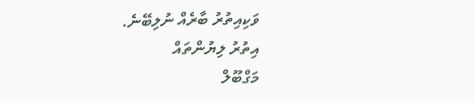ވަކިއިތުރު ބާރެއް ނުލިބޭނެ.
އިތުރު ލިޔުންތައް
މަގްބޫލް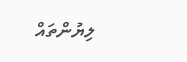ލިޔުންތައް